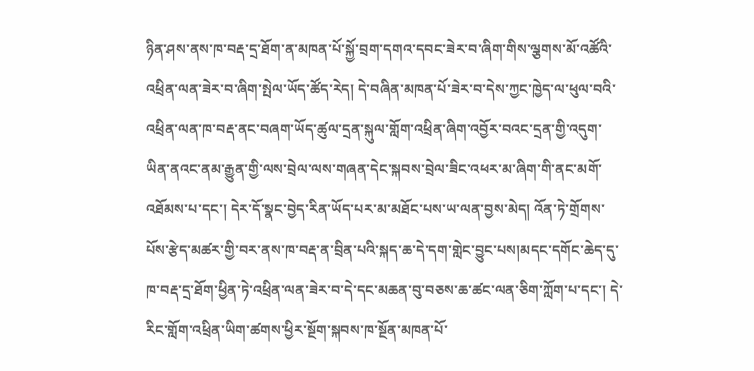ཉིན་ཤས་ནས་ཁ་བརྡ་དྲ་ཐོག་ན་མཁན་པོ་སྐྱོ་བྲག་དགའ་དབང་ཟེར་བ་ཞིག་གིས་ལྕགས་མོ་འཚོའི་འཕྲིན་ལན་ཟེར་བ་ཞིག་སྤེལ་ཡོད་ཚོད་རེད། དེ་བཞིན་མཁན་པོ་ཟེར་བ་དེས་ཀྱང་ཁྱེད་ལ་ཕུལ་བའི་འཕྲིན་ལན་ཁ་བརྡ་ནང་བཞག་ཡོད་ཚུལ་དྲན་སྐུལ་གློག་འཕྲིན་ཞིག་འབྱོར་བའང་དྲན་གྱི་འདུག་ ཡིན་ནའང་ནམ་རྒྱུན་གྱི་ལས་བྲེལ་ལས་གཞན་དེང་སྐབས་བྲེལ་ཟིང་འཕར་མ་ཞིག་གི་ནང་མགོ་འཐོམས་པ་དང་། དེར་དོ་སྣང་བྱེད་རིན་ཡོད་པར་མ་མཐོང་པས་ཡ་ལན་བྱས་མེད། འོན་ཏེ་གྲོགས་པོས་རྩེད་མཚར་གྱི་བར་ནས་ཁ་བརྡ་ན་བྲིན་པའི་སྐད་ཆ་དེ་དག་གླེང་བྱུང་པས།མདང་དགོང་ཆེད་དུ་ཁ་བརྡ་དྲ་ཐོག་ཕྱིན་ཏེ་འཕྲིན་ལན་ཟེར་བ་དེ་དང་མཆན་བུ་བཅས་ཆ་ཚང་ལན་ཅིག་ཀློག་པ་དང་། དེ་རིང་གློག་འཕྲིན་ཡིག་ཚགས་ཕྱིར་སྔོག་སྐབས་ཁ་སྔོན་མཁན་པོ་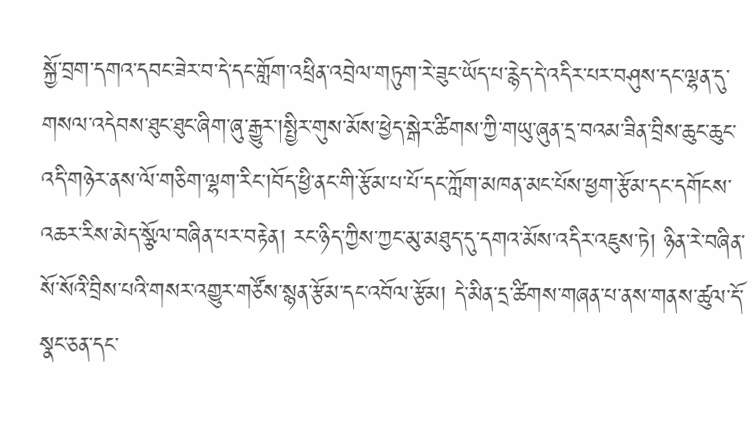སྐྱོ་བྲག་དགའ་དབང་ཟེར་བ་དེ་དང་གློག་འཕྲིན་འབྲེལ་གཏུག་རེ་ཟུང་ཡོད་པ་རྙེད་དེ་འདིར་པར་བཤུས་དང་ལྷན་དུ་གསལ་འདེབས་ཐུང་ཐུང་ཞིག་ཞུ་རྒྱུར་།སྤྱིར་གུས་མོས་ཕྱེད་སྒེར་ཚིགས་ཀྱི་གཡུ་ཞུན་དྲ་བའམ་ཟིན་བྲིས་ཆུང་ཆུང་འདི་གཉེར་ནས་ལོ་གཅིག་ལྷག་རིང་།བོད་ཕྱི་ནང་གི་རྩོམ་པ་པོ་དང་ཀློག་མཁན་མང་པོས་ཕྱག་རྩོམ་དང་དགོངས་འཆར་རིས་མེད་སྩོལ་བཞིན་པར་བརྟེན། རང་ཉིད་ཀྱིས་ཀྱང་མུ་མཐུད་དུ་དགའ་མོས་འདིར་འཇུས་ཏེ། ཉིན་རེ་བཞིན་སོ་སོའི་བྲིས་པའི་གསར་འགྱུར་གཙོས་སྙན་རྩོམ་དང་འབོལ་རྩོམ། དེ་མིན་དྲ་ཚིགས་གཞན་པ་ནས་གནས་ཚུལ་དོ་སྣང་ཅན་དང་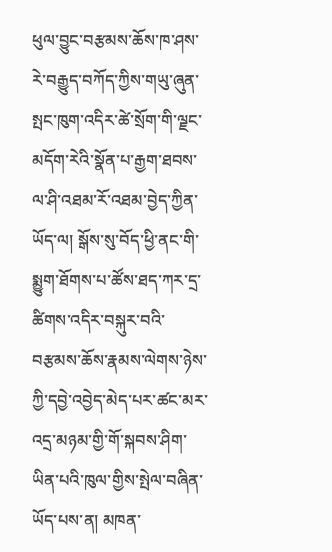ཕུལ་བྱུང་བརྩམས་ཆོས་ཁ་ཤས་རེ་བརྒྱུད་བཀོད་ཀྱིས་གཡུ་ཞུན་སྤང་ཁུག་འདིར་ཚེ་སྲོག་གི་ལྗང་མདོག་རེའི་སྣོན་པ་རྒྱག་ཐབས་ལ་ཤི་འཐམ་རོ་འཐམ་བྱེད་ཀྱིན་ཡོད་ལ། སྒོས་སུ་བོད་ཕྱི་ནང་གི་སྨྱུག་ཐོགས་པ་ཚོས་ཐད་ཀར་དྲ་ཚིགས་འདིར་བསྐུར་བའི་བརྩམས་ཆོས་རྣམས་ལེགས་ཉེས་ཀྱི་དབྱེ་འབྱེད་མེད་པར་ཚང་མར་འདྲ་མཉམ་གྱི་གོ་སྐབས་ཤིག་ཡིན་པའི་ཁུལ་གྱིས་སྤེལ་བཞིན་ཡོད་པས་ན། མཁན་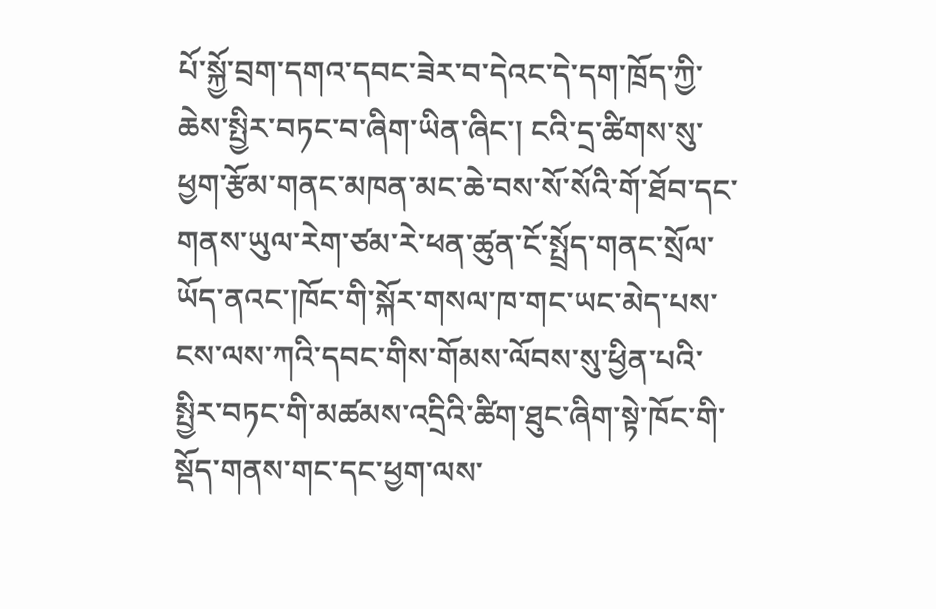པོ་སྐྱོ་བྲག་དགའ་དབང་ཟེར་བ་དེའང་དེ་དག་ཁྲོད་ཀྱི་ཆེས་སྤྱིར་བཏང་བ་ཞིག་ཡིན་ཞིང་། ངའི་དྲ་ཚིགས་སུ་ཕྱག་རྩོམ་གནང་མཁན་མང་ཆེ་བས་སོ་སོའི་གོ་ཐོབ་དང་གནས་ཡུལ་རེག་ཙམ་རེ་ཕན་ཚུན་ངོ་སྤྲོད་གནང་སྲོལ་ཡོད་ནའང་།ཁོང་གི་སྐོར་གསལ་ཁ་གང་ཡང་མེད་པས་ངས་ལས་ཀའི་དབང་གིས་གོམས་ལོབས་སུ་ཕྱིན་པའི་སྤྱིར་བཏང་གི་མཚམས་འདྲིའི་ཚིག་ཐུང་ཞིག་སྟེ་ཁོང་གི་སྡོད་གནས་གང་དང་ཕྱག་ལས་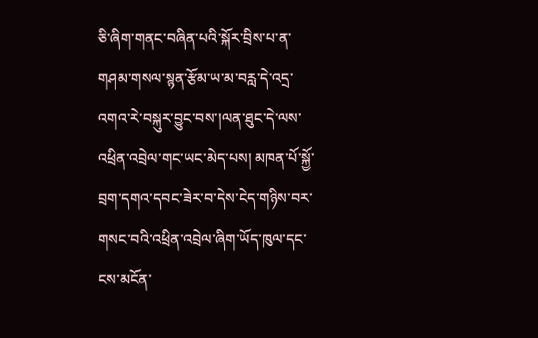ཅི་ཞིག་གནང་བཞིན་པའི་སྐོར་བྲིས་པ་ན་གཤམ་གསལ་སྙན་རྩོམ་ཡ་མ་བརླ་དེ་འདྲ་འགའ་རེ་བསྐུར་བྱུང་བས་།ལན་ཐུང་དེ་ལས་འཕྲིན་འབྲེལ་གང་ཡང་མེད་པས། མཁན་པོ་སྐྱོ་བྲག་དགའ་དབང་ཟེར་བ་དེས་ངེད་གཉིས་བར་གསང་བའི་འཕྲིན་འབྲེལ་ཞིག་ཡོད་ཁུལ་དང་ངས་མངོན་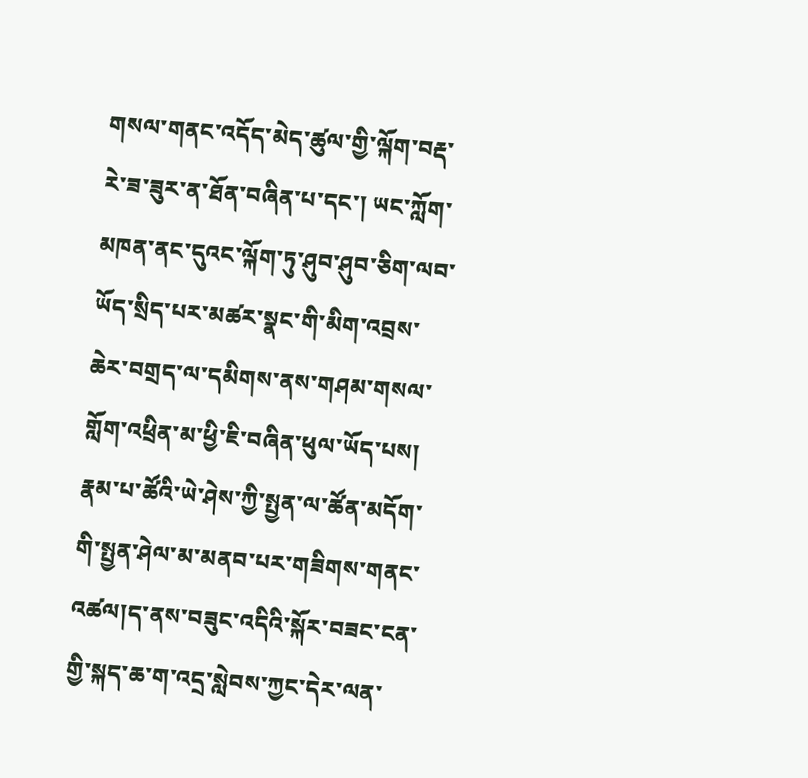གསལ་གནང་འདོད་མེད་ཚུལ་གྱི་ལྐོག་བརྡ་རེ་ཟ་ཟུར་ན་ཐོན་བཞིན་པ་དང་། ཡང་ཀློག་མཁན་ནང་དུའང་ལྐོག་ཏུ་ཤུབ་ཤུབ་ཅིག་ལབ་ཡོད་སྲིད་པར་མཚར་སྣང་གི་མིག་འབྲས་ཆེར་བགྲད་ལ་དམིགས་ནས་གཤམ་གསལ་གློག་འཕྲིན་མ་ཕྱི་ཇི་བཞིན་ཕུལ་ཡོད་པས། རྣམ་པ་ཚོའི་ཡེ་ཤེས་ཀྱི་སྤྱན་ལ་ཚོན་མདོག་གི་སྤྱན་ཤེལ་མ་མནབ་པར་གཟིགས་གནང་འཚལ།ད་ནས་བཟུང་འདིའི་སྐོར་བཟང་ངན་གྱི་སྐད་ཆ་ག་འདྲ་སླེབས་ཀྱང་དེར་ལན་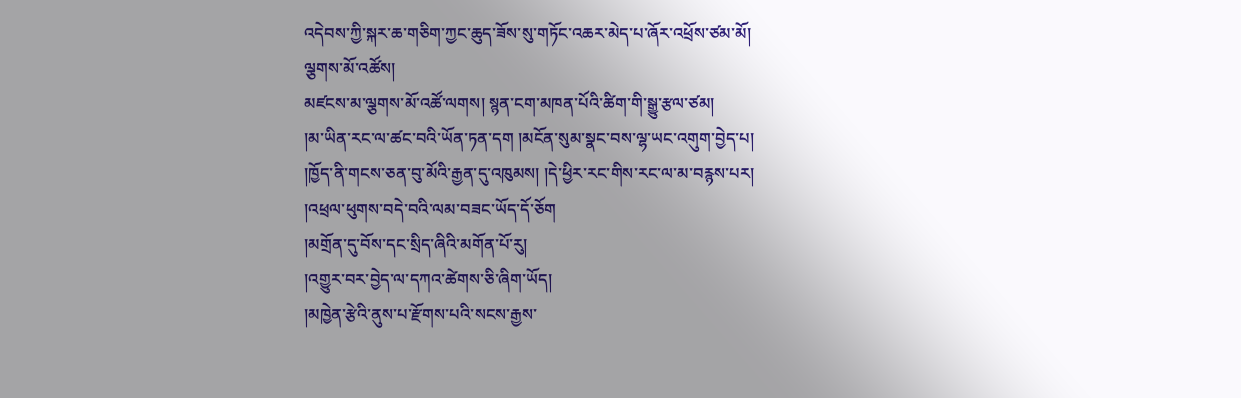འདེབས་ཀྱི་སྐར་ཆ་གཅིག་ཀྱང་ཆུད་ཟོས་སུ་གཏོང་འཆར་མེད་པ་ཞོར་འཕྲོས་ཙམ་མོ།
ལྕགས་མོ་འཚོས།
མཛངས་མ་ལྕགས་མོ་འཚོ་ལགས། སྙན་ངག་མཁན་པོའི་ཚིག་གི་སྒྱུ་རྩལ་ཙམ།
།མ་ཡིན་རང་ལ་ཚང་བའི་ཡོན་ཏན་དག །མངོན་སུམ་སྣང་བས་ལྷ་ཡང་འགུག་བྱེད་པ།
།ཁྱོད་ནི་གངས་ཅན་བུ་མོའི་རྒྱན་དུ་འཁུམས། །དེ་ཕྱིར་རང་གིས་རང་ལ་མ་བརྙས་པར།
།འཕྲལ་ཕུགས་བདེ་བའི་ལམ་བཟང་ཡོད་དོ་ཅོག
།མགྲོན་དུ་བོས་དང་སྲིད་ཞིའི་མགོན་པོ་རུ།
།འགྱུར་བར་བྱེད་ལ་དཀའ་ཚེགས་ཅི་ཞིག་ཡོད།
།མཁྱེན་རྩེའི་ནུས་པ་རྫོགས་པའི་སངས་རྒྱས་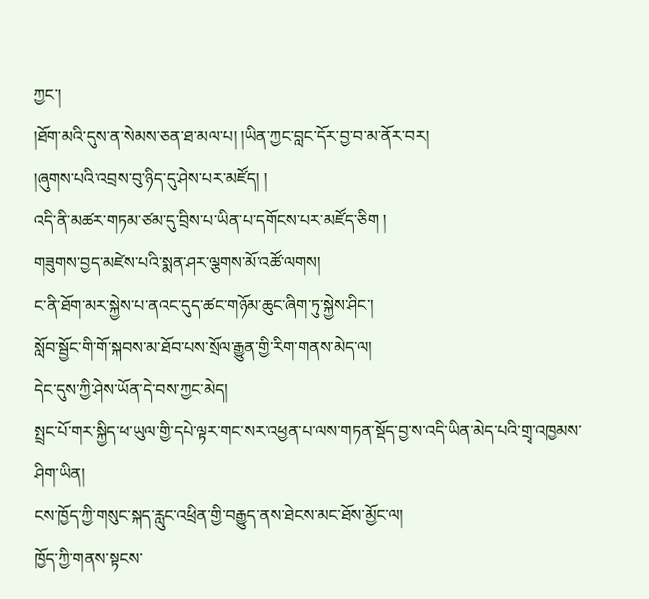ཀྱང་།
།ཐོག་མའི་དུས་ན་སེམས་ཅན་ཐ་མལ་པ། །ཡིན་ཀྱང་བླང་དོར་བྱ་བ་མ་ནོར་བར།
།ཞུགས་པའི་འབྲས་བུ་ཉིད་དུ་ཤེས་པར་མཛོད། །
འདི་ནི་མཚར་གཏམ་ཙམ་དུ་བྲིས་པ་ཡིན་པ་དགོངས་པར་མཛོད་ཅིག །
གཟུགས་བྱད་མཛེས་པའི་སྨན་ཤར་ལྕགས་མོ་འཚོ་ལགས།
ང་ནི་ཐོག་མར་སྐྱེས་པ་ནའང་དུད་ཚང་གཉོམ་ཆུང་ཞིག་ཏུ་སྐྱེས་ཤིང་།
སློབ་སྦྱོང་གི་གོ་སྐབས་མ་ཐོབ་པས་སྲོལ་རྒྱུན་གྱི་རིག་གནས་མེད་ལ།
དེང་དུས་ཀྱི་ཤེས་ཡོན་དེ་བས་ཀྱང་མེད།
སྤྲང་པོ་གར་སྐྱིད་ཕ་ཡུལ་གྱི་དཔེ་ལྟར་གང་སར་འཕྱན་པ་ལས་གཏན་སྡོད་བྱ་ས་འདི་ཡིན་མེད་པའི་གྲྭ་འཁྱམས་ཤིག་ཡིན།
ངས་ཁྱོད་ཀྱི་གསུང་སྐད་རླུང་འཕྲིན་གྱི་བརྒྱུད་ནས་ཐེངས་མང་ཐོས་མྱོང་ལ།
ཁྱོད་ཀྱི་གནས་སྟངས་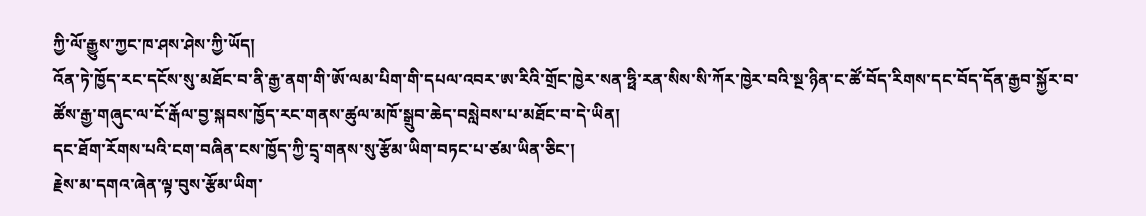ཀྱི་ལོ་རྒྱུས་ཀྱང་ཁ་ཤས་ཤེས་ཀྱི་ཡོད།
འོན་ཏེ་ཁྱོད་རང་དངོས་སུ་མཐོང་བ་ནི་རྒྱ་ནག་གི་ཨོ་ལམ་པིག་གི་དཔལ་འབར་ཨ་རིའི་གྲོང་ཁྱེར་སན་ཧྥི་རན་སིས་སི་ཀོར་ཁྱེར་བའི་སྔ་ཉིན་ང་ཚོ་བོད་རིགས་དང་བོད་དོན་རྒྱབ་སྐྱོར་བ་ཚོས་རྒྱ་གཞུང་ལ་ངོ་རྒོལ་བྱ་སྐབས་ཁྱོད་རང་གནས་ཚུལ་མཁོ་སྒྲུབ་ཆེད་བསླེབས་པ་མཐོང་བ་དེ་ཡིན།
དང་ཐོག་རོགས་པའི་ངག་བཞིན་ངས་ཁྱོད་ཀྱི་དྲྭ་གནས་སུ་རྩོམ་ཡིག་བཏང་པ་ཙམ་ཡིན་ཅིང་།
རྗེས་མ་དགའ་ཞེན་ལྟ་བུས་རྩོམ་ཡིག་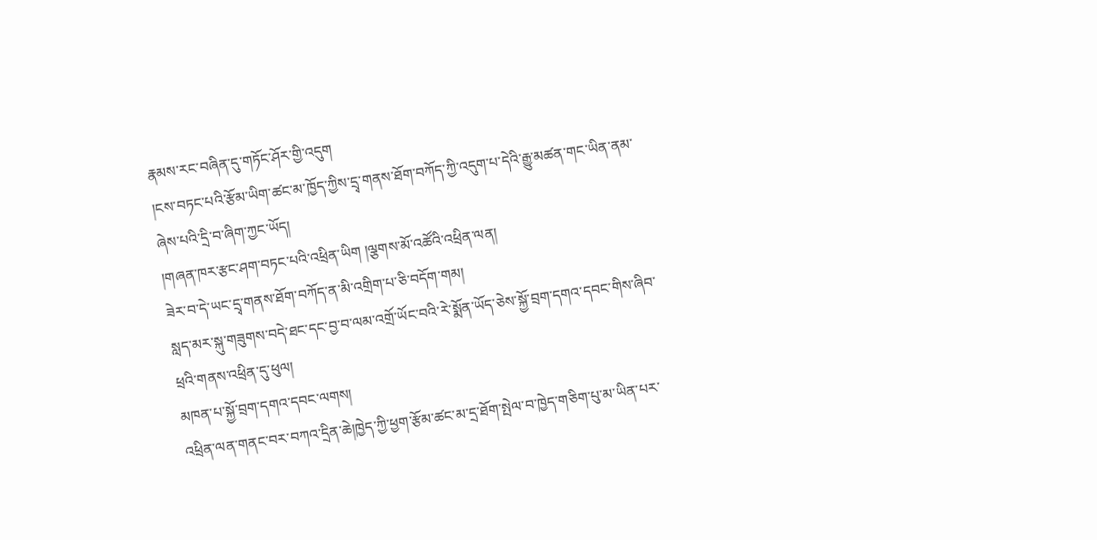རྣམས་རང་བཞིན་དུ་གཏོང་ཤོར་གྱི་འདུག
།ངས་བཏང་པའི་རྩོམ་ཡིག་ཚང་མ་ཁྱོད་ཀྱིས་དྲྭ་གནས་ཐོག་བཀོད་ཀྱི་འདུག་པ་དེའི་རྒྱུ་མཚན་གང་ཡིན་ནམ་ཞེས་པའི་དྲི་བ་ཞིག་ཀྱང་ཡོད།
།གཞན་ཁར་རྩང་ཤག་བཏང་པའི་འཕྲིན་ཡིག །ལྕགས་མོ་འཚོའི་འཕྲིན་ལན།
ཟེར་བ་དེ་ཡང་དྲྭ་གནས་ཐོག་བཀོད་ན་མི་འགྲིག་པ་ཅི་བདོག་གམ།
སླད་མར་སྐུ་གཟུགས་བདེ་ཐང་དང་བྱ་བ་ལམ་འགྲོ་ཡོང་བའི་རེ་སྨོན་ཡོད་ཅེས་སྐྱོ་བྲག་དགའ་དབང་གིས་ཞིབ་ཕྲའི་གནས་འཕྲིན་དུ་ཕུལ།
མཁན་པ་སྐྱོ་བྲག་དགའ་དབང་ལགས།
འཕྲིན་ལན་གནང་བར་བཀའ་དྲིན་ཆེ།ཁྱེད་ཀྱི་ཕྱག་རྩོམ་ཚང་མ་དྲ་ཐོག་སྤེལ་བ་ཁྱེད་གཅིག་པུ་མ་ཡིན་པར་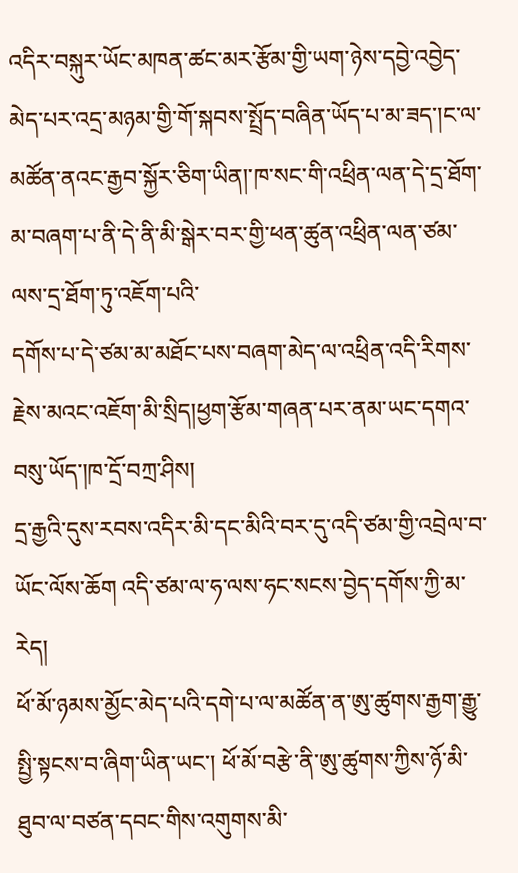འདིར་བསྐུར་ཡོང་མཁན་ཚང་མར་རྩོམ་གྱི་ཡག་ཉེས་དབྱེ་འབྱེད་མེད་པར་འདྲ་མཉམ་གྱི་གོ་སྐབས་སྤྲོད་བཞིན་ཡོད་པ་མ་ཟད་།ང་ལ་མཚོན་ནའང་རྒྱབ་སྐྱོར་ཅིག་ཡིན།་ཁ་སང་གི་འཕྲིན་ལན་དེ་དྲ་ཐོག་མ་བཞག་པ་ནི་དེ་ནི་མི་སྒེར་བར་གྱི་ཕན་ཚུན་འཕྲིན་ལན་ཙམ་ལས་དྲ་ཐོག་ཏུ་འཇོག་པའི་
དགོས་པ་དེ་ཙམ་མ་མཐོང་པས་བཞག་མེད་ལ་འཕྲིན་འདི་རིགས་རྗེས་མའང་འཇོག་མི་སྲིད།ཕྱག་རྩོམ་གཞན་པར་ནམ་ཡང་དགའ་བསུ་ཡོད་།ཁ་དྲོ་བཀྲ་ཤིས།
དྲ་རྒྱའི་དུས་རབས་འདིར་མི་དང་མིའི་བར་དུ་འདི་ཙམ་གྱི་འབྲེལ་བ་ཡོང་ལོས་ཆོག འདི་ཙམ་ལ་ཧ་ལས་ཧང་སངས་བྱེད་དགོས་ཀྱི་མ་རེད།
ཕོ་མོ་ཉམས་མྱོང་མེད་པའི་དགེ་པ་ལ་མཚོན་ན་ཨུ་ཚུགས་རྒྱག་རྒྱུ་སྤྱི་སྟངས་བ་ཞིག་ཡིན་ཡང་། ཕོ་མོ་བརྩེ་ནི་ཨུ་ཚུགས་ཀྱིས་ཉོ་མི་ཐུབ་ལ་བཙན་དབང་གིས་འགུགས་མི་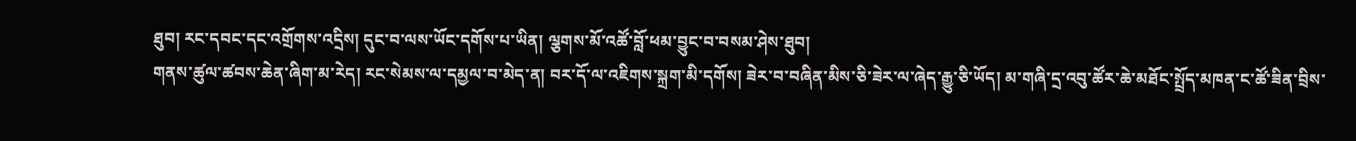ཐུབ། རང་དབང་དང་འགྲོགས་འདྲིས། དུང་བ་ལས་ཡོང་དགོས་པ་ཡིན། ལྕགས་མོ་འཚོ་བློ་ཕམ་བྱུང་བ་བསམ་ཤེས་ཐུབ།
གནས་ཚུལ་ཚབས་ཆེན་ཞིག་མ་རེད། རང་སེམས་ལ་དམྱལ་བ་མེད་ན། བར་དོ་ལ་འཇིགས་སྐྲག་མི་དགོས། ཟེར་བ་བཞིན་མིས་ཅི་ཟེར་ལ་ཞེད་རྒྱུ་ཅི་ཡོད། མ་གཞི་དྲ་འབུ་ཚོར་ཆེ་མཐོང་སྤྲོད་མཁན་ང་ཚོ་ཟིན་བྲིས་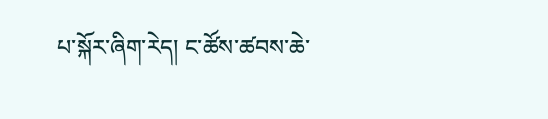པ་སྐོར་ཞིག་རེད། ང་ཚོས་ཚབས་ཆེ་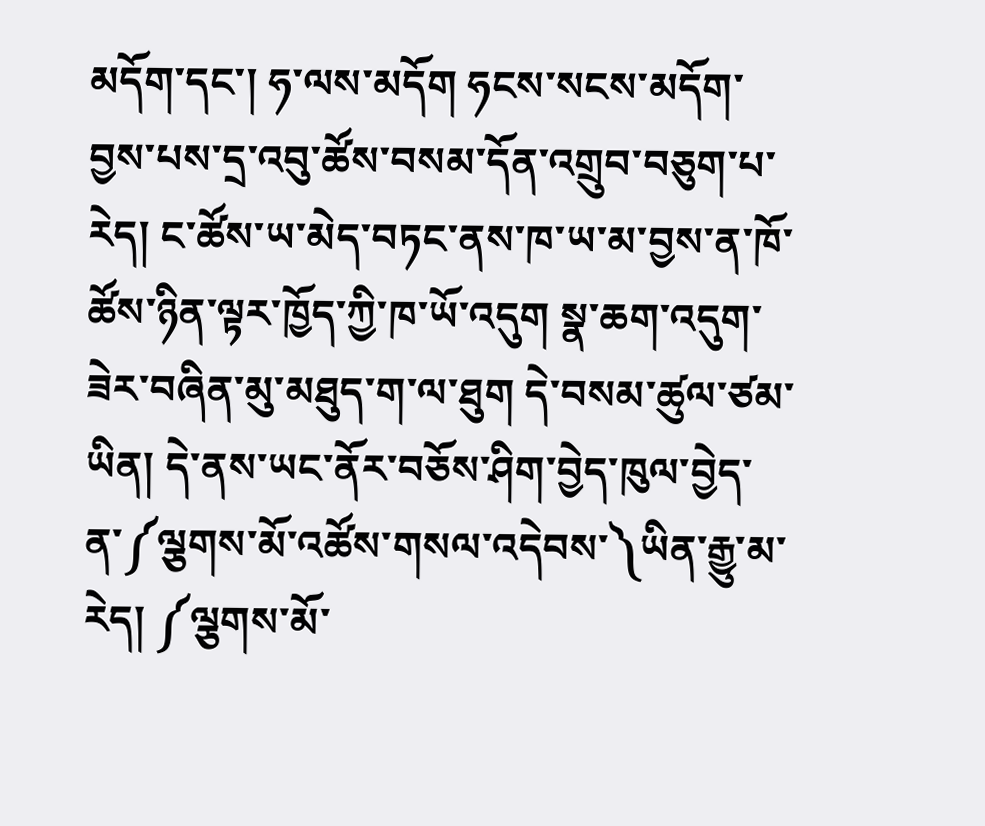མདོག་དང་། ཧ་ལས་མདོག ཧངས་སངས་མདོག་བྱས་པས་དྲ་འབུ་ཚོས་བསམ་དོན་འགྲུབ་བཅུག་པ་རེད། ང་ཚོས་ཡ་མེད་བཏང་ནས་ཁ་ཡ་མ་བྱས་ན་ཁོ་ཚོས་ཉིན་ལྟར་ཁྱོད་ཀྱི་ཁ་ཡོ་འདུག སྣ་ཆག་འདུག་ཟེར་བཞིན་མུ་མཐུད་ག་ལ་ཐུག དེ་བསམ་ཚུལ་ཙམ་ཡིན། དེ་ནས་ཡང་ནོར་བཅོས་ཤིག་བྱེད་ཁུལ་བྱེད་ན་༼ལྕགས་མོ་འཚོས་གསལ་འདེབས་༽ཡིན་རྒྱུ་མ་རེད། ༼ལྕགས་མོ་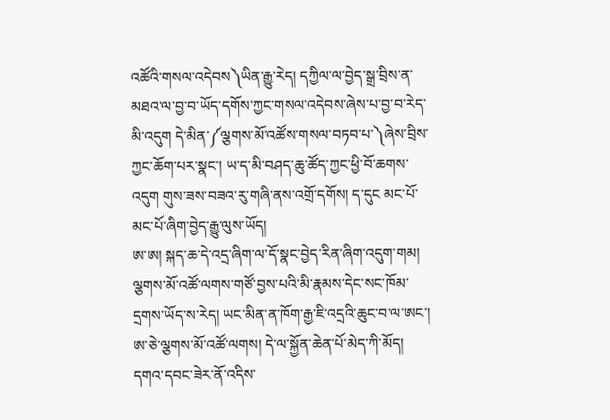འཚོའི་གསལ་འདེབས༽ཡིན་རྒྱུ་རེད། དཀྱིལ་ལ་བྱེད་སྒྲ་བྲིས་ན་མཐའ་ལ་བྱ་བ་ཡོད་དགོས་ཀྱང་གསལ་འདེབས་ཞེས་པ་བྱ་བ་རེད་མི་འདུག དེ་མིན་༼ལྕགས་མོ་འཚོས་གསལ་བཏབ་པ་༽ཞེས་བྲིས་ཀྱང་ཆོག་པར་སྣང་། ཡ་ད་མི་བཤད་ཆུ་ཚོད་ཀྱང་ཕྱི་བོ་ཆགས་འདུག གུས་ཟས་བཟའ་རུ་གཞི་ནས་འགྲོ་དགོས། ད་དུང མང་པོ་མང་པོ་ཞིག་བྱེད་རྒྱུ་ལུས་ཡོད།
ཨ་ཨ། སྐད་ཆ་དེ་འདྲ་ཞིག་ལ་དོ་སྣང་བྱེད་རིན་ཞིག་འདུག་གམ། ལྕགས་མོ་འཚོ་ལགས་གཙོ་བྱས་པའི་མི་རྣམས་དེང་སང་ཁོམ་དྲགས་ཡོད་ས་རེད། ཡང་མིན་ན་ཁོག་རྒྱ་ཇི་འདྲའི་ཆུང་བ་ལ་ཨང་།
ཨ་ཅེ་ལྕགས་མོ་འཚོ་ལགས། དེ་ལ་སྐྱོན་ཆེན་པོ་མེད་ཀི་མོད། དགའ་དབང་ཟེར་ནོ་འདིས་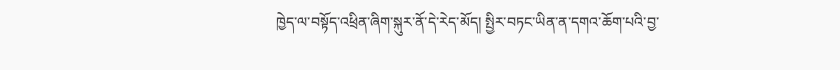ཁྱེད་ལ་བསྟོད་འཕྲིན་ཞིག་སྐུར་ནོ་དེ་རེད་མོད། སྤྱིར་བཏང་ཡིན་ན་དགའ་ཆོག་པའི་བྱ་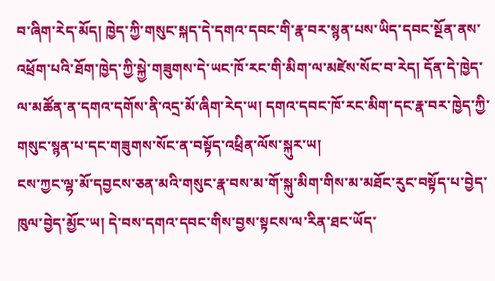བ་ཞིག་རེད་མོད། ཁྱེད་ཀྱི་གསུང་སྐད་དེ་དགའ་དབང་གི་རྣ་བར་སྙན་པས་ཡིད་དབང་སྔོན་ནས་འཕྲོག་པའི་ཐོག་ཁྱེད་ཀྱི་སྐྱེ་གཟུགས་དེ་ཡང་ཁོ་རང་གི་མིག་ལ་མཛེས་སོང་བ་རེད། དོན་དེ་ཁྱེད་ལ་མཚོན་ན་དགའ་དགོས་ནི་འདྲ་མོ་ཞིག་རེད་ཡ། དགའ་དབང་ཁོ་རང་མིག་དང་རྣ་བར་ཁྱེད་ཀྱི་གསུང་སྙན་པ་དང་གཟུགས་སོང་ན་བསྟོད་འཕྲིན་ལོས་སྐུར་ཡ།
ངས་ཀྱང་ལྷ་མོ་དབྱངས་ཅན་མའི་གསུང་རྣ་བས་མ་གོ་སྐུ་མིག་གིས་མ་མཐོང་རུང་བསྟོད་པ་བྱེད་ཁུལ་བྱེད་མྱོང་ཡ། དེ་བས་དགའ་དབང་གིས་བྱས་སྟངས་ལ་རིན་ཐང་ཡོད་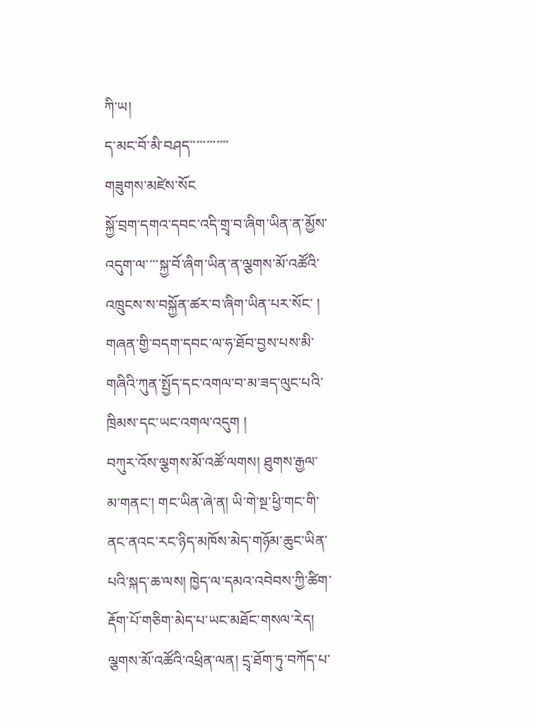ཀི་ཡ།
ད་མང་བོ་མི་བཤད་་་་་་་་་་་་
གཟུགས་མཛེས་སོང
སྐྱོ་བྲག་དགའ་དབང་འདི་གྲྭ་བ་ཞིག་ཡིན་ན་མྱོས་འདུག་ལ་་་་སྐྱ་བོ་ཞིག་ཡིན་ན་ལྕགས་མོ་འཚོའི་འཁྲུངས་ས་བསྐྱོན་ཚར་བ་ཞིག་ཡིན་པར་སོང་ ། གཞན་གྱི་བདག་དབང་ལ་ཧ་ཐོབ་བྱས་པས་མི་གཞིའི་ཀུན་སྤྱོད་དང་འགལ་བ་མ་ཟད་ལུང་པའི་ཁྲིམས་དང་ཡང་འགལ་འདུག །
བཀུར་འོས་ལྕགས་མོ་འཚོ་ལགས། ཐུགས་རྒྱལ་མ་གནང་། གང་ཡིན་ཞེ་ན། ཡི་གེ་སྔ་ཕྱི་གང་གི་ནང་ནའང་རང་ཉིད་མཁོས་མེད་གཉོམ་ཆུང་ཡིན་པའི་སྐད་ཆ་ལས། ཁྱེད་ལ་དམའ་འབེབས་ཀྱི་ཚིག་རྡོག་པོ་གཅིག་མེད་པ་ཡང་མཐོང་གསལ་རེད། ལྕགས་མོ་འཚོའི་འཕྲིན་ལན། དྲྭ་ཐོག་ཏུ་བཀོད་པ་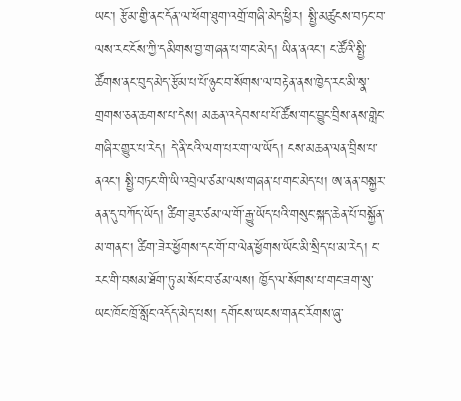ཡང་། རྩོམ་གྱི་ནང་དོན་ལ་ཕོག་ཐུག་འགྲོ་གཞི་མེད་ཕྱིར། སྤྱི་མཚུངས་བཏང་བ་ལས་རང་ངོས་ཀྱི་དམིགས་བྱ་གཞན་པ་གང་མེད། ཡིན་ནའང་། ང་ཚོའི་སྤྱི་ཚོགས་ནང་བུད་མེད་རྩོམ་པ་པོ་ཉུང་བ་སོགས་ལ་བརྟེན་ནས་ཁྱེད་རང་མི་སྣ་གྲགས་ཅན་ཆགས་པ་དེས། མཆན་འདེབས་པ་པོ་ཚོས་གང་བྱུང་བྲིས་ནས་གླེང་གཞིར་གྱུར་པ་རེད། དེ་ནི་ངའི་ལག་པར་ག་ལ་ཡོད། ངས་མཆན་ལན་བྲིས་པ་ནའང་། སྤྱི་བཏང་གི་ཡི་འབྲེལ་ཙམ་ལས་གཞན་པ་གང་མེད་པ། ཨ་ནན་བསྐྱར་ནན་དུ་བཀོད་ཡོད། ཚིག་ཟུར་ཙམ་ལ་གོ་རྒྱུ་ཡོད་པའི་གསུང་སྐད་ཆེན་པོ་བསྐྱོན་མ་གནང་། ཚིག་ཟེར་ཕྱོགས་དང་གོ་བ་ལེན་ཕྱོགས་ཡོང་མི་སྲིད་པ་མ་རེད། ང་རང་གི་བསམ་ཐོག་ཏུ་མ་སོང་བ་ཙམ་ལས། ཁྱོད་ལ་སོགས་པ་གང་ཟག་སུ་ཡང་ཁོང་ཁྲོ་སློང་འདོད་མེད་པས། དགོངས་ཡངས་གནང་རོགས་ཞུ་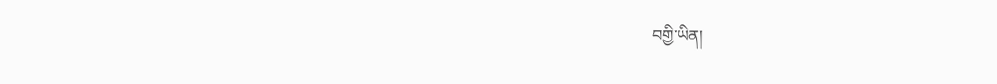བགྱི་ཡིན།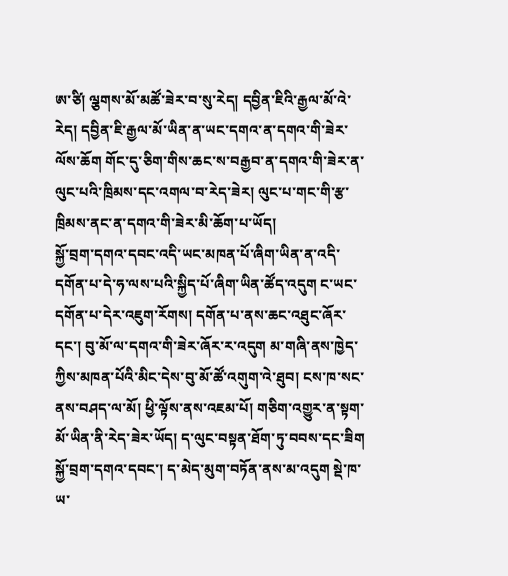ཨ་ཙི། ལྕགས་མོ་མཚོ་ཟེར་བ་སུ་རེད། དབྱིན་ཇིའི་རྒྱལ་མོ་འེ་རེད། དབྱིན་ཇི་རྒྱལ་མོ་ཡིན་ན་ཡང་དགའ་ན་དགའ་གི་ཟེར་ལོས་ཆོག གོང་དུ་ཅིག་གིས་ཆང་ས་བརྒྱབ་ན་དགའ་གི་ཟེར་ན་ལུང་པའི་ཁྲིམས་དང་འགལ་བ་རེད་ཟེར། ལུང་པ་གང་གི་རྩ་ཁྲིམས་ནང་ན་དགའ་གི་ཟེར་མི་ཆོག་པ་ཡོད།
སྐྱོ་བྲག་དགའ་དབང་འདི་ཡང་མཁན་པོ་ཞིག་ཡིན་ན་འདི་དགོན་པ་དེ་ཧ་ལས་པའི་སྐྱིད་པོ་ཞིག་ཡིན་ཚོད་འདུག ང་ཡང་དགོན་པ་དེར་འཇུག་རོགས། དགོན་པ་ནས་ཆང་འཐུང་ཞོར་དང་། བུ་མོ་ལ་དགའ་གི་ཟེར་ཞོར་ར་འདུག མ་གཞི་ནས་ཁྱེད་ཀྱིས་མཁན་པོའི་མིང་དེས་བུ་མོ་ཚོ་འགུག་འེ་ཐུབ། ངས་ཁ་སང་ནས་བཤད་ལ་མོ། ཕྱི་ལྟོས་ནས་འཇམ་པོ། གཅིག་འགྱུར་ན་སྟག་མོ་ཡིན་ནི་རེད་ཟེར་ཡོད། ད་ལུང་བསྟན་ཐོག་ཏུ་བབས་དང་ཟིག སྐྱོ་བྲག་དགའ་དབང་། ད་མེད་མུག་བཏོན་ནས་མ་འདུག སྡེ་ཁ་ཡ་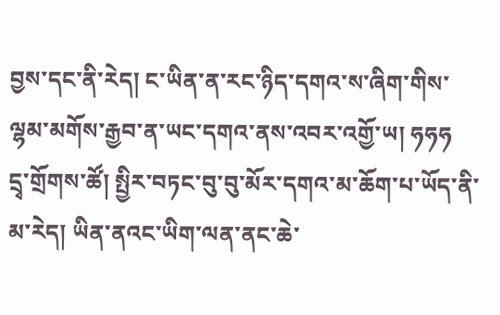བྱས་དང་ནི་རེད། ང་ཡིན་ན་རང་ཉིད་དགའ་ས་ཞིག་གིས་ལྷམ་མགོས་རྒྱབ་ན་ཡང་དགའ་ནས་འབར་འགྱོ་ཡ། ཧཧཧ
དྲྭ་གྲོགས་ཚོ། སྤྱིར་བཏང་བུ་བུ་མོར་དགའ་མ་ཆོག་པ་ཡོད་ནི་མ་རེད། ཡིན་ནའང་ཡིག་ལན་ནང་ཆེ་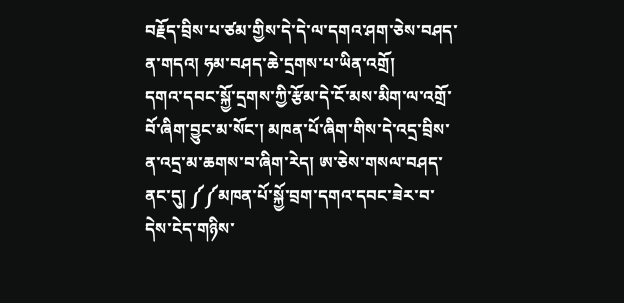བརྗོད་བྲིས་པ་ཙམ་གྱིས་དེ་དེ་ལ་དགའ་ཤག་ཅེས་བཤད་ན་གདའ། ཧམ་བཤད་ཆེ་དྲགས་པ་ཡིན་འགྲོ།
དགའ་དབང་སྐྱོ་དྲགས་ཀྱི་རྩོམ་དེ་ངོ་མས་མིག་ལ་འགྲོ་བོ་ཞིག་བྱུང་མ་སོང་། མཁན་པོ་ཞིག་གིས་དེ་འདྲ་བྲིས་ན་འདྲ་མ་ཆགས་བ་ཞིག་རེད། ཨ་ཅེས་གསལ་བཤད་ནང་དུ། ༼༼མཁན་པོ་སྐྱོ་བྲག་དགའ་དབང་ཟེར་བ་དེས་ངེད་གཉིས་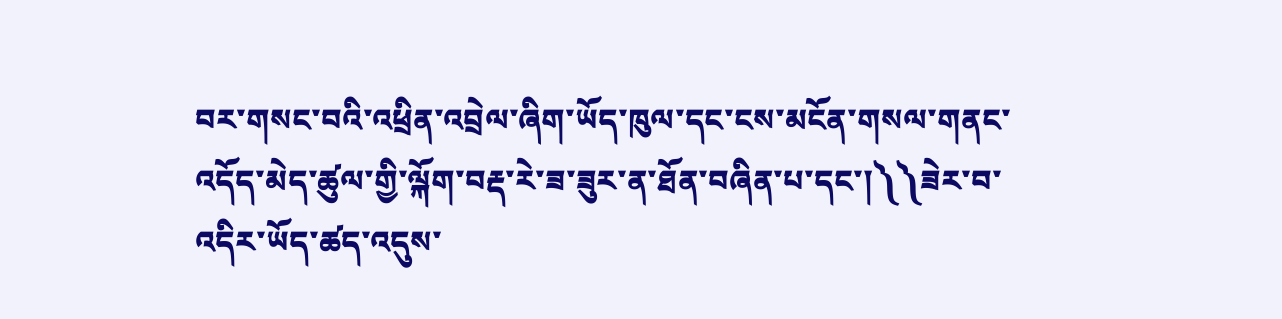བར་གསང་བའི་འཕྲིན་འབྲེལ་ཞིག་ཡོད་ཁུལ་དང་ངས་མངོན་གསལ་གནང་འདོད་མེད་ཚུལ་གྱི་ལྐོག་བརྡ་རེ་ཟ་ཟུར་ན་ཐོན་བཞིན་པ་དང་།༽༽ཟེར་བ་འདིར་ཡོད་ཚད་འདུས་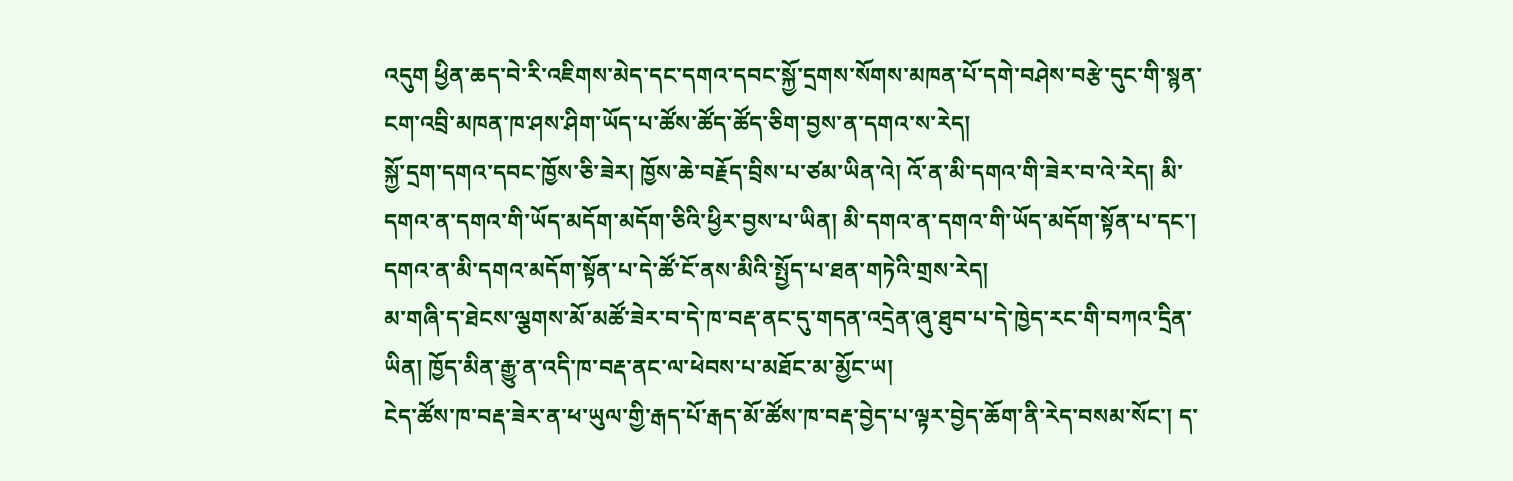འདུག ཕྱིན་ཆད་བེ་རི་འཇིགས་མེད་དང་དགའ་དབང་སྐྱོ་དྲགས་སོགས་མཁན་པོ་དགེ་བཤེས་བརྩེ་དུང་གི་སྙན་ངག་འབྲི་མཁན་ཁ་ཤས་ཤིག་ཡོད་པ་ཚོས་ཚོད་ཚོད་ཅིག་བྱས་ན་དགའ་ས་རེད།
སྐྱོ་དྲག་དགའ་དབང་ཁྱོས་ཅི་ཟེར། ཁྱོས་ཆེ་བརྗོད་བྲིས་པ་ཙམ་ཡིན་འེ། འོ་ན་མི་དགའ་གི་ཟེར་བ་འེ་རེད། མི་དགའ་ན་དགའ་གི་ཡོད་མདོག་མདོག་ཅིའི་ཕྱིར་བྱས་པ་ཡིན། མི་དགའ་ན་དགའ་གི་ཡོད་མདོག་སྟོན་པ་དང་། དགའ་ན་མི་དགའ་མདོག་སྟོན་པ་དེ་ཚོ་ངོ་ནས་མིའི་སྤྱོད་པ་ཐན་གཏེའི་གྲས་རེད།
མ་གཞི་ད་ཐེངས་ལྕགས་མོ་མཚོ་ཟེར་བ་དེ་ཁ་བརྡ་ནང་དུ་གདན་འདྲེན་ཞུ་ཐུབ་པ་དེ་ཁྱེད་རང་གི་བཀའ་དྲིན་ཡིན། ཁྱོད་མིན་རྒྱུ་ན་འདི་ཁ་བརྡ་ནང་ལ་ཕེབས་པ་མཐོང་མ་མྱོང་ཡ།
ངེད་ཚོས་ཁ་བརྡ་ཟེར་ན་ཕ་ཡུལ་གྱི་རྒད་པོ་རྒད་མོ་ཚོས་ཁ་བརྡ་བྱེད་པ་ལྟར་བྱེད་ཆོག་ནི་རེད་བསམ་སོང་། ད་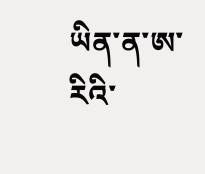ཡིན་ན་ཨ་རིའི་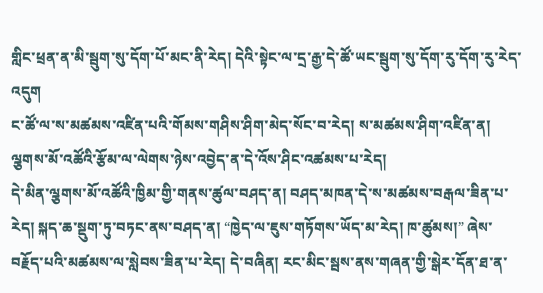གླིང་ཕྲན་ན་མི་སྦུག་སུ་དོག་པོ་མང་ནི་རེད། དེའི་སྟེང་ལ་དྲ་རྒྱ་དེ་ཚོ་ཡང་སྦུག་སུ་དོག་རུ་དོག་རུ་རེད་འདུག
ང་ཚོ་ལ་ས་མཚམས་འཛིན་པའི་གོམས་གཤིས་ཤིག་མེད་སོང་བ་རེད། ས་མཚམས་ཤིག་འཛིན་ན། ལྕགས་མོ་འཚོའི་རྩོམ་ལ་ལེགས་ཉེས་འབྱེད་ན་དེ་འོས་ཤིང་འཚམས་པ་རེད།
དེ་མིན་ལྕགས་མོ་འཚོའི་ཁྱིམ་གྱི་གནས་ཚུལ་བཤད་ན། བཤད་མཁན་དེ་ས་མཚམས་བརྒལ་ཟིན་པ་རེད། སྐད་ཆ་སྡུག་ཏུ་བཏང་ནས་བཤད་ན། “ཁྱེད་ལ་ཇུས་གཏོགས་ཡོད་མ་རེད། ཁ་ཚུམས།” ཞེས་བརྗོད་པའི་མཚམས་ལ་སླེབས་ཟིན་པ་རེད། དེ་བཞིན། རང་མིང་སྦས་ནས་གཞན་གྱི་སྒེར་དོན་ཐ་ན་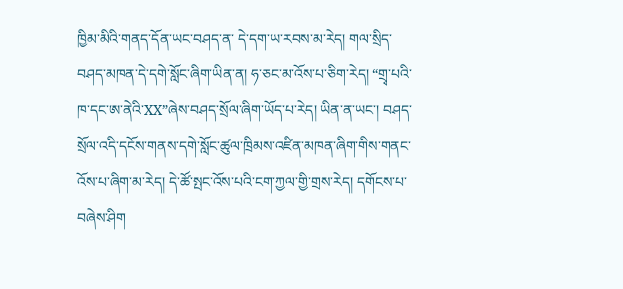ཁྱིམ་མིའི་གནད་དོན་ཡང་བཤད་ན་ དེ་དག་ཡ་རབས་མ་རེད། གལ་སྲིད་བཤད་མཁན་དེ་དགེ་སློང་ཞིག་ཡིན་ན། ཧ་ཅང་མ་འོས་པ་ཅིག་རེད། “གྲྭ་པའི་ཁ་དང་ཨ་ནེའི་XX”ཞེས་བཤད་སྲོལ་ཞིག་ཡོད་པ་རེད། ཡིན་ན་ཡང་། བཤད་སྲོལ་འདི་དངོས་གནས་དགེ་སློང་ཚུལ་ཁྲིམས་འཛིན་མཁན་ཞིག་གིས་གནང་འོས་པ་ཞིག་མ་རེད། དེ་ཚོ་སྤང་འོས་པའི་ངག་ཀྱལ་གྱི་གྲས་རེད། དགོངས་པ་བཞེས་ཤིག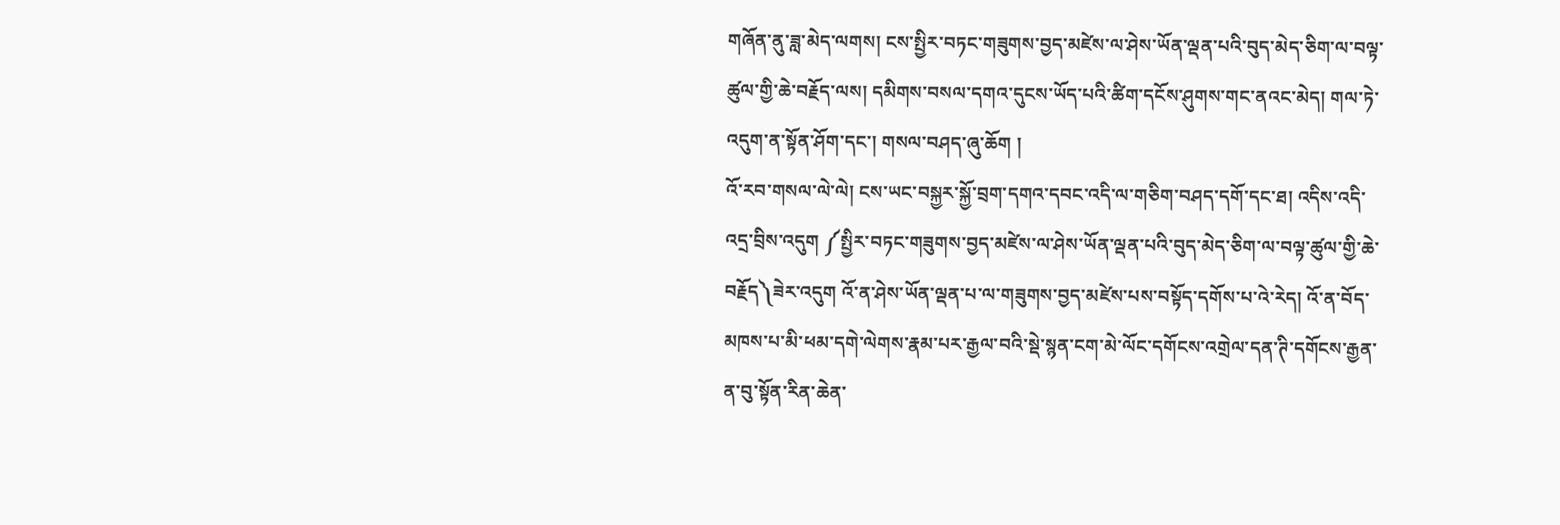གཞོན་ནུ་ཟླ་མེད་ལགས། ངས་སྤྱིར་བཏང་གཟུགས་བྱད་མཛེས་ལ་ཤེས་ཡོན་ལྡན་པའི་བུད་མེད་ཅིག་ལ་བལྟ་ཚུལ་གྱི་ཆེ་བརྗོད་ལས། དམིགས་བསལ་དགའ་དུངས་ཡོད་པའི་ཚིག་དངོས་ཤུགས་གང་ནའང་མེད། གལ་ཏེ་འདུག་ན་སྟོན་ཤོག་དང་། གསལ་བཤད་ཞུ་ཆོག །
འོ་རབ་གསལ་ལེ་ལེ། ངས་ཡང་བསྐྱར་སྐྱོ་བྲག་དགའ་དབང་འདི་ལ་གཅིག་བཤད་དགོ་དང་ཐ། འདིས་འདི་འདྲ་བྲིས་འདུག ༼སྤྱིར་བཏང་གཟུགས་བྱད་མཛེས་ལ་ཤེས་ཡོན་ལྡན་པའི་བུད་མེད་ཅིག་ལ་བལྟ་ཚུལ་གྱི་ཆེ་བརྗོད༽ཟེར་འདུག འོ་ན་ཤེས་ཡོན་ལྡན་པ་ལ་གཟུགས་བྱད་མཛེས་པས་བསྟོད་དགོས་པ་འེ་རེད། འོ་ན་བོད་མཁས་པ་མི་ཕམ་དགེ་ལེགས་རྣམ་པར་རྒྱལ་བའི་སྡེ་སྙན་ངག་མེ་ལོང་དགོངས་འགྲེལ་དན་ཊི་དགོངས་རྒྱན་ན་བུ་སྟོན་རིན་ཆེན་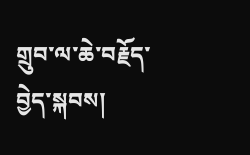གྲུབ་ལ་ཆེ་བརྗོད་བྱེད་སྐབས།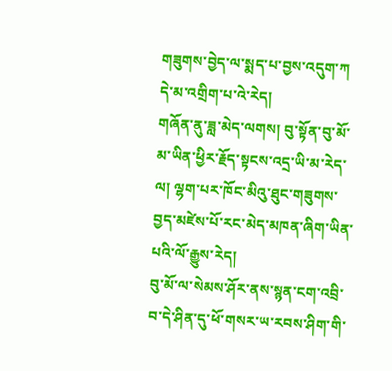གཟུགས་བྱེད་ལ་སྨད་པ་བྱས་འདུག་ཀ དེ་མ་འགྲིག་པ་འེ་རེད།
གཞོན་ནུ་ཟླ་མེད་ལགས། བུ་སྟོན་བུ་མོ་མ་ཡིན་ཕྱིར་རྗོད་སྟངས་འདྲ་ཡི་མ་རེད་ལ། ལྷག་པར་ཁོང་མིའུ་ཐུང་གཟུགས་བྱད་མཛེས་པོ་རང་མེད་མཁན་ཞིག་ཡིན་པའི་ལོ་རྒྱུས་རེད།
བུ་མོ་ལ་སེམས་ཤོར་ནས་སྙན་ངག་འབྲི་བ་དེ་ཤིན་དུ་ཕོ་གསར་ཡ་རབས་ཤིག་གི་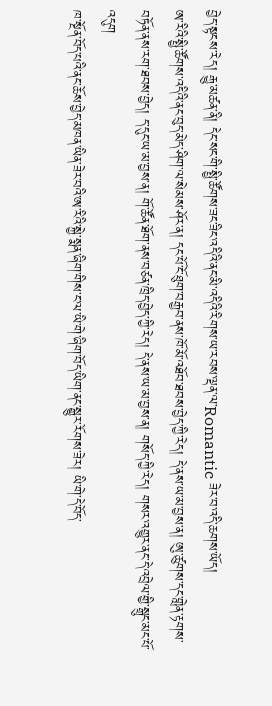བྱེད་སྟངས་རེད། རྒྱུ་མཚན་ནི། དེང་སང་གི་སྤྱི་ཚོགས་ཟང་ཟིང་འདིའི་ནང་མི་འདིའི་རིགས་ཡ་རབས་ལྡན་ལ་Romantic ཟེར་བ་འདི་ཆགས་ཡོད།
ཨ་རིའི་སྤྱི་ཚོགས་འདིའི་ནང་བུད་མེད་ཤིག་ལ་སེམས་ཤོར་ན། དང་པོ་ངོ་ཐུག་བརྒྱབ་ནས་ཁོ་མོ་འཐོབ་ཐབས་བྱེད་ཀྱི་རེད། དེ་ནས་ཡ་མ་བྱས་ན། ཨུ་ཚུགས་དང་གླེན་རྟགས་བཏོན་ནས་རག་ཐབས་བྱེད། ད་དུང་ཡ་མ་བྱས་ན། གོ་ཚོན་ཐོག་ནས་བཙན་ཁྲིད་བྱེད་ཀྱི་རེད། དེ་ནས་ཡ་མ་བྱས་ན། གསོད་ཀྱི་རེད། གསར་འགྱུར་ནང་དེ་འབྲེལ་གྱི་སྒྲུང་མང་པོ་འདུག
ཁ་སྔོན་བོད་པའི་ནང་ཆོས་བྱེད་མཁན་ཡིན་ཟེར་བའི་ཨ་རིའི་སྐྱེ་སྨན་ཞིག་གིས་ང་ལ་ཡི་གེ་ཞིག་བོད་ཡིག་ནང་སྒྱུར་རོགས་ཟེར། ཡི་གེ་དེ་བོད་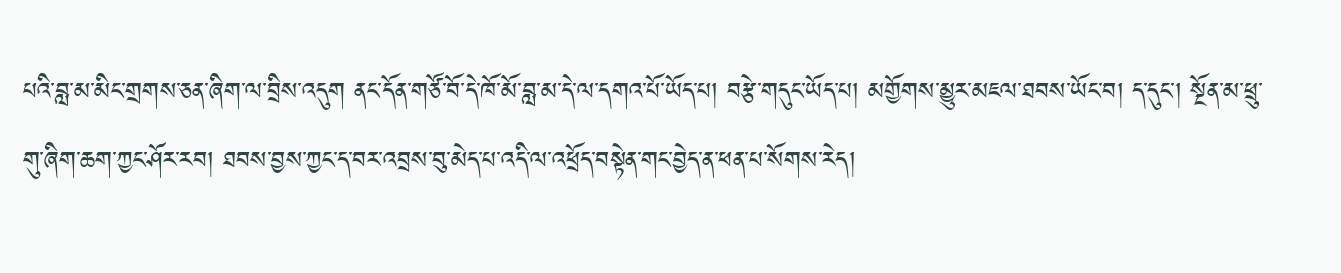པའི་བླ་མ་མིང་གྲགས་ཅན་ཞིག་ལ་བྲིས་འདུག ནང་དོན་གཙོ་བོ་དེ་ཁོ་མོ་བླ་མ་དེ་ལ་དགའ་པོ་ཡོད་པ། བརྩེ་གདུང་ཡོད་པ། མགྱོགས་མྱུར་མཇལ་ཐབས་ཡོང་བ། ད་དུང་། སྔོན་མ་ཕྲུ་གུ་ཞིག་ཆག་ཀྱང་ཤོར་རབ། ཐབས་བྱས་ཀྱང་ད་བར་འབྲས་བུ་མེད་པ་འདི་ལ་འཕྲོད་བསྟེན་གང་བྱེད་ན་ཕན་པ་སོགས་རེད།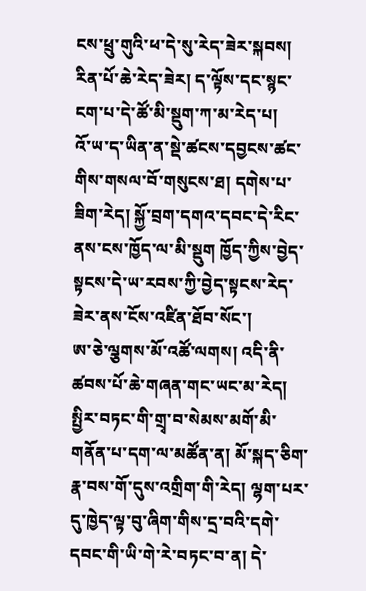ངས་ཕྲུ་གུའི་ཕ་དེ་སུ་རེད་ཟེར་སྐབས། རིན་པོ་ཆེ་རེད་ཟེར། ད་ལྟོས་དང་སྙང་ངག་པ་དེ་ཚོ་མི་སྡུག་ཀ་མ་རེད་པ།
འོ་ཡ་ད་ཡིན་ན་སྡེ་ཚངས་དབྱངས་ཚང་གིས་གསལ་བོ་གསུངས་ཐ། དགེས་པ་ཟིག་རེད། སྐྱོ་བྲག་དགའ་དབང་དེ་རིང་ནས་ངས་ཁྱོད་ལ་མི་སྡུག ཁྱོད་ཀྱིས་བྱེད་སྟངས་དེ་ཡ་རབས་ཀྱི་བྱེད་སྟངས་རེད་ཟེར་ནས་ངོས་འཛིན་ཐོབ་སོང་།
ཨ་ཅེ་ལྕགས་མོ་འཚོ་ལགས། འདི་ནི་ཚབས་པོ་ཆེ་གཞན་གང་ཡང་མ་རེད། སྤྱིར་བཏང་གི་གྲྭ་བ་སེམས་མགོ་མི་གནོན་པ་དག་ལ་མཚོན་ན། མོ་སྐད་ཅིག་རྣ་བས་གོ་དུས་འགྲིག་གི་རེད། ལྷག་པར་དུ་ཁྱེད་ལྟ་བུ་ཞིག་གིས་དྲ་བའི་དགེ་དབང་གི་ཡི་གེ་རེ་བཏང་བ་ན། དེ་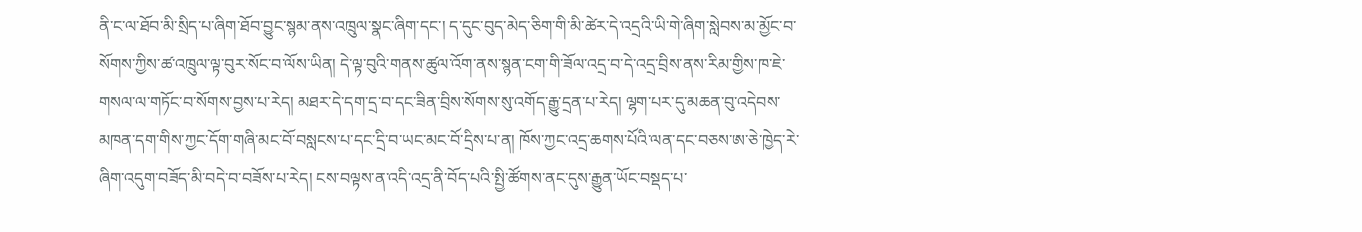ནི་ང་ལ་ཐོབ་མི་སྲིད་པ་ཞིག་ཐོབ་བྱུང་སྙམ་ནས་འཁྲུལ་སྣང་ཞིག་དང་། ད་དུང་བུད་མེད་ཅིག་གི་མི་ཚེར་དེ་འདྲའི་ཡི་གེ་ཞིག་སླེབས་མ་མྱོང་བ་སོགས་ཀྱིས་ཚ་འཁྲུལ་ལྟ་བུར་སོང་བ་ལོས་ཡིན། དེ་ལྟ་བུའི་གནས་ཚུལ་འོག་ནས་སྙན་ངག་གི་ཟོལ་འདྲ་བ་དེ་འདྲ་བྲིས་ནས་རིམ་གྱིས་ཁ་ཇེ་གསལ་ལ་གཏོང་བ་སོགས་བྱས་པ་རེད། མཐར་དེ་དག་དྲ་བ་དང་ཟིན་བྲིས་སོགས་སུ་འགོད་རྒྱུ་དྲན་པ་རེད། ལྷག་པར་དུ་མཆན་བུ་འདེབས་མཁན་དག་གིས་ཀྱང་དོག་གཞི་མང་བོ་བསླངས་པ་དང་དྲི་བ་ཡང་མང་བོ་དྲིས་པ་ན། ཁོས་ཀྱང་འདྲ་ཆགས་པོའི་ལན་དང་བཅས་ཨ་ཅེ་ཁྱེད་རེ་ཞིག་འདུག་བཟོད་མི་བདེ་བ་བཟོས་པ་རེད། ངས་བལྟས་ན་འདི་འདྲ་ནི་བོད་པའི་སྤྱི་ཚོགས་ནང་དུས་རྒྱུན་ཡོང་བསྡད་པ་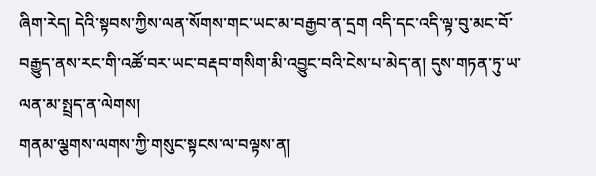ཞིག་རེད། དེའི་སྟབས་ཀྱིས་ལན་སོགས་གང་ཡང་མ་བརྒྱབ་ན་དྲག འདི་དང་འདི་ལྟ་བུ་མང་བོ་བརྒྱུད་ནས་རང་གི་འཚོ་བར་ཡང་བརྡབ་གསིག་མི་འབྱུང་བའི་ངེས་པ་མེད་ན། དུས་གཏན་ཏུ་ཡ་ལན་མ་སྤྲད་ན་ལེགས།
གནམ་ལྕགས་ལགས་ཀྱི་གསུང་སྟངས་ལ་བལྟས་ན།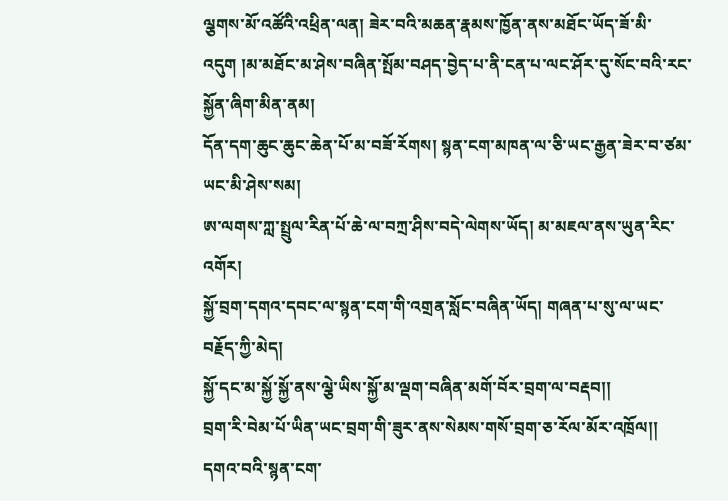ལྕགས་མོ་འཚོའི་འཕྲིན་ལན། ཟེར་བའི་མཆན་རྣམས་ཁྱོན་ནས་མཐོང་ཡོད་ཟོ་མི་འདུག །མ་མཐོང་མ་ཤེས་བཞིན་སྤོམ་བཤད་བྱེད་པ་ནི་ངན་པ་ལང་ཤོར་དུ་སོང་བའི་རང་སྐྱོན་ཞིག་མིན་ནམ།
དོན་དག་ཆུང་ཆུང་ཆེན་པོ་མ་བཟོ་རོགས། སྙན་ངག་མཁན་ལ་ཅི་ཡང་རྒྱན་ཟེར་བ་ཙམ་ཡང་མི་ཤེས་སམ།
ཨ་ལགས་ཀླ་སྤྲུལ་རིན་པོ་ཆེ་ལ་བཀྲ་ཤིས་བདེ་ལེགས་ཡོད། མ་མཇལ་ནས་ཡུན་རིང་འགོར།
སྐྱོ་བྲག་དགའ་དབང་ལ་སྙན་ངག་གི་འགྲན་སློང་བཞིན་ཡོད། གཞན་པ་སུ་ལ་ཡང་བརྗོད་ཀྱི་མེད།
སྐྱོ་དང་མ་སྐྱོ་སྐྱོ་ནས་ལྕེ་ཡིས་སྐྱོ་མ་ལྡག་བཞིན་མགོ་བོར་བྲག་ལ་བརྡབ།།
བྲག་རི་བེམ་པོ་ཡིན་ཡང་བྲག་གི་ཟུར་ནས་སེམས་གསོ་བྲག་ཅ་རོལ་མོར་འཁྲོལ།།
དགའ་བའི་སྙན་ངག་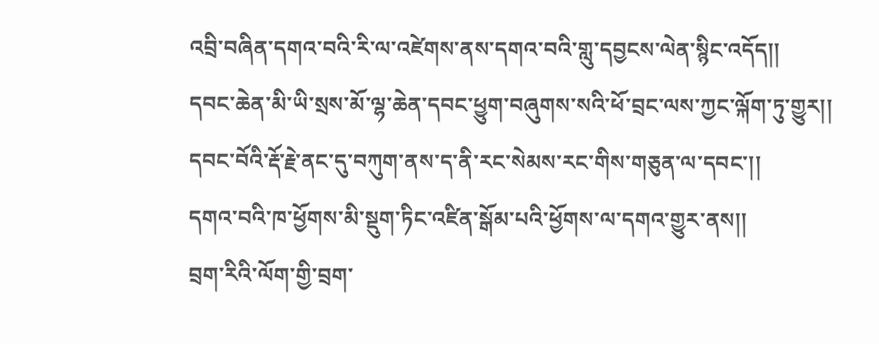འབྲི་བཞིན་དགའ་བའི་རི་ལ་འཛེགས་ནས་དགའ་བའི་གླུ་དབྱངས་ལེན་སྙིང་འདོད།།
དབང་ཆེན་མི་ཡི་སྲས་མོ་ལྷ་ཆེན་དབང་ཕྱུག་བཞུགས་སའི་ཕོ་བྲང་ལས་ཀྱང་ལྐོག་ཏུ་གྱུར།།
དབང་བོའི་རྡོ་རྗེ་ནང་དུ་བཀུག་ནས་ད་ནི་རང་སེམས་རང་གིས་གཅུན་ལ་དབང་།།
དགའ་བའི་ཁ་ཕྱོགས་མི་སྡུག་ཏིང་འཛིན་སྒོམ་པའི་ཕྱོགས་ལ་དགའ་གྱུར་ནས།།
བྲག་རིའི་ལོག་གྱི་བྲག་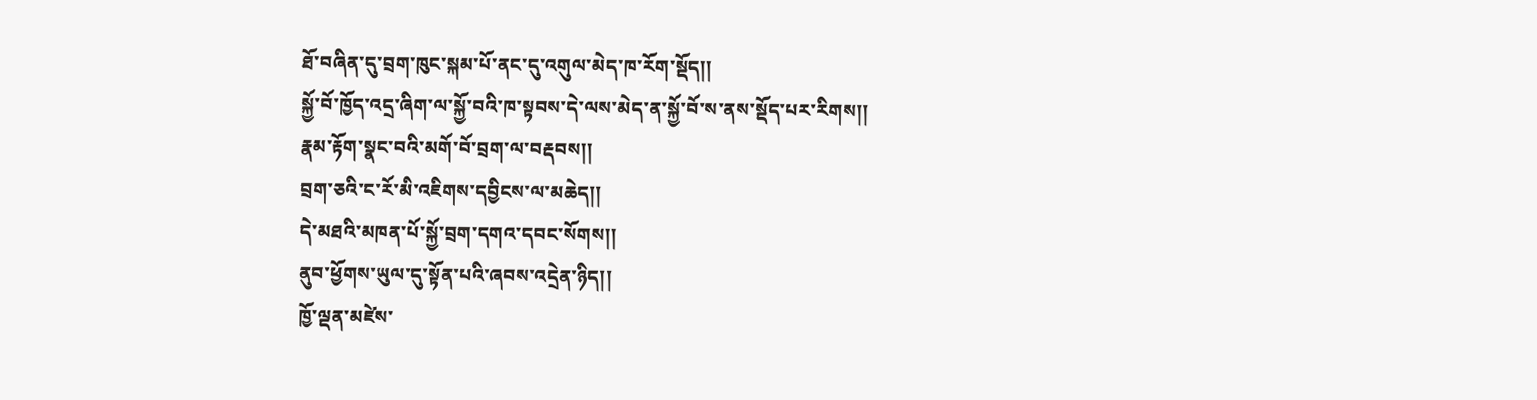ཐོ་བཞིན་དུ་བྲག་ཁུང་སྐམ་པོ་ནང་དུ་འགུལ་མེད་ཁ་རོག་སྡོད།།
སྐྱོ་བོ་ཁྱོད་འདྲ་ཞིག་ལ་སྐྱོ་བའི་ཁ་སྟབས་དེ་ལས་མེད་ན་སྐྱོ་བོ་ས་ནས་སྡོད་པར་རིགས།།
རྣམ་རྟོག་སྣང་བའི་མགོ་བོ་བྲག་ལ་བརྡབས།།
བྲག་ཅའི་ང་རོ་མི་འཇིགས་དབྱིངས་ལ་མཆེད།།
དེ་མཐའི་མཁན་པོ་སྐྱོ་བྲག་དགའ་དབང་སོགས།།
ནུབ་ཕྱོགས་ཡུལ་དུ་སྟོན་པའི་ཞབས་འདྲེན་ཉིད།།
ཁྱོ་ལྡན་མཛེས་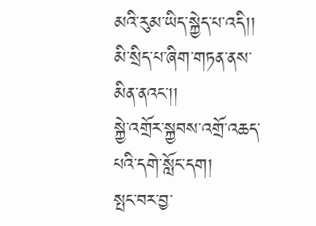མའི་རུམ་ཡིད་སྐྱེད་པ་འདི།།
མི་སྲིད་པ་ཞིག་གཏན་ནས་མིན་ནའང་།།
སྐྱེ་འགྲོར་སྐྱབས་འགྲོ་འཆད་པའི་དགེ་སློང་དག།
སྤང་བར་བྱ་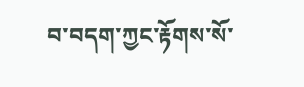བ་བདག་ཀྱང་རྟོགས་སོ་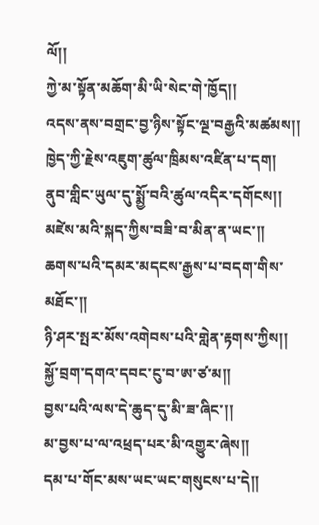ལོ།།
ཀྱེ་མ་སྟོན་མཆོག་མི་ཡི་སེང་གེ་ཁྱོད།།
འདས་ནས་བགྲང་བྱ་ཉིས་སྟོང་ལྔ་བརྒྱའི་མཚམས།།
ཁྱེད་ཀྱི་རྗེས་འཇུག་ཚུལ་ཁྲིམས་འཛིན་པ་དག།
ནུབ་གླིང་ཡུལ་དུ་སྨྱོ་བའི་ཚུལ་འདིར་དགོངས།།
མཛེས་མའི་སྐད་ཀྱིས་བཟི་བ་མིན་ན་ཡང་།།
ཆགས་པའི་དམར་མདངས་རྒྱས་པ་བདག་གིས་མཐོང་།།
ཉི་ཤར་སྤར་མོས་འགེབས་པའི་གླེན་རྟགས་ཀྱིས།།
སྐྱོ་བྲག་དགའ་དབང་ངུ་བ་ཨ་ཙ་མ།།
བྱས་པའི་ལས་དེ་ཆུད་དུ་མི་ཟ་ཞིང་།།
མ་བྱས་པ་ལ་འཕྲད་པར་མི་འགྱུར་ཞེས།།
དམ་པ་གོང་མས་ཡང་ཡང་གསུངས་པ་དེ།།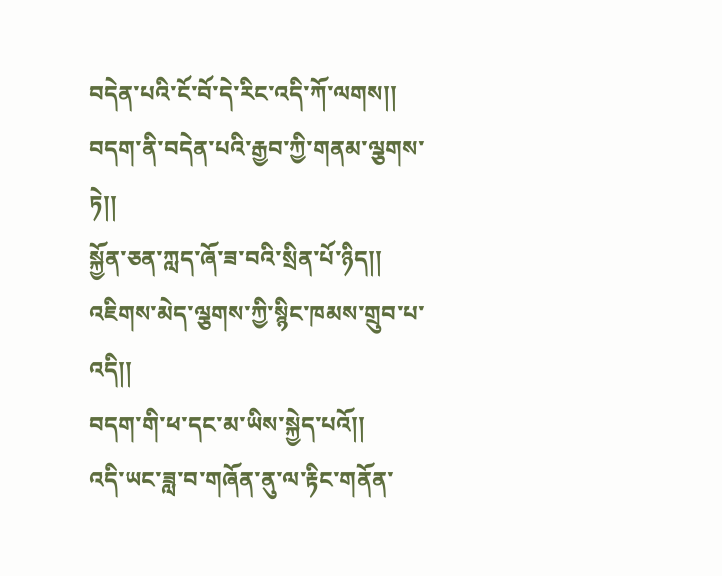བདེན་པའི་ངོ་བོ་དེ་རིང་འདི་ཀོ་ལགས།།
བདག་ནི་བདེན་པའི་རྒྱབ་ཀྱི་གནམ་ལྕགས་ཏེ།།
སྐྱོན་ཅན་ཀླད་ཞོ་ཟ་བའི་སྲིན་པོ་ཉིད།།
འཇིགས་མེད་ལྕགས་ཀྱི་སྙིང་ཁམས་གྲུབ་པ་འདི།།
བདག་གི་ཕ་དང་མ་ཡིས་སྐྱེད་པའོ།།
འདི་ཡང་ཟླ་བ་གཞོན་ནུ་ལ་རྟིང་གནོན་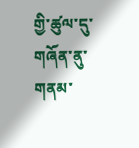གྱི་ཚུལ་དུ་གཞོན་ནུ་གནམ་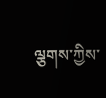ལྕགས་ཀྱིས་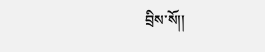བྲིས་སོ།།